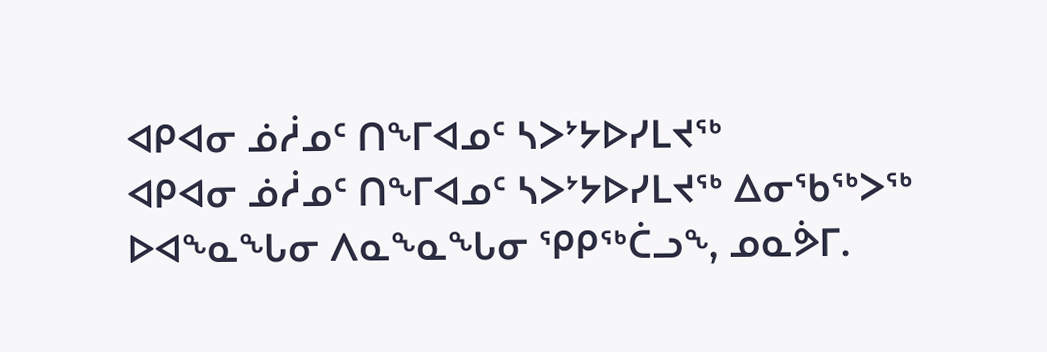ᐊᑭᐊᓂ ᓅᓲᓄᑦ ᑎᖕᒥᐊᓄᑦ ᓴᐳᔾᔭᐅᓯᒪᔪᖅ
ᐊᑭᐊᓂ ᓅᓲᓄᑦ ᑎᖕᒥᐊᓄᑦ ᓴᐳᔾᔭᐅᓯᒪᔪᖅ ᐃᓂᖃᖅᐳᖅ ᐅᐊᖕᓇᖓᓂ ᐱᓇᖕᓇᖓᓂ ᕿᑭᖅᑖᓗᖕ, ᓄᓇᕘᒥ.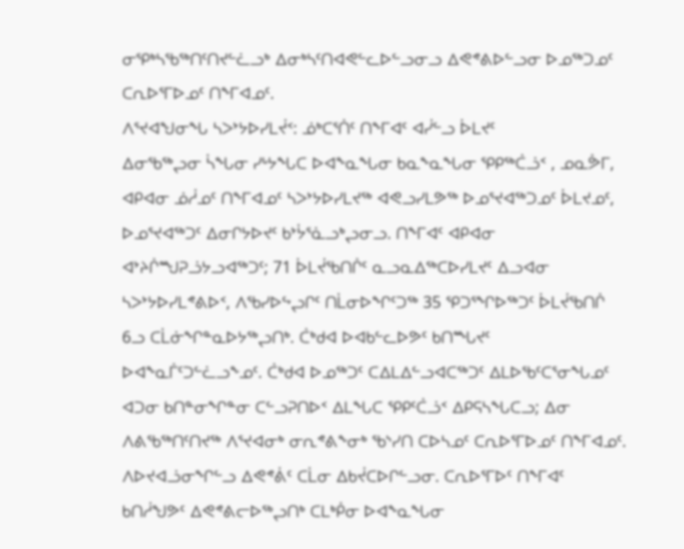ᓂᕿᒃᓴᖃᖅᑎᑦᑎᔪᓪᓛᓗᒃ ᐃᓂᒃᓴᑦᑎᐊᕙᓪᓚᐅᓪᓗᓂᓗ ᐃᕙᕝᕕᐅᓪᓗᓂ ᐅᓄᖅᑐᓄᑦ ᑕᕆᐅᕐᒥᐅᓄᑦ ᑎᖕᒥᐊᓄᑦ.
ᐱᕐᔪᐊᖑᓂᖓ ᓴᐳᔾᔭᐅᓯᒪᔫᑉ: ᓅᒃᑕᕐᑏᑦ ᑎᖕᒥᐊᑦ ᐊᓰᓪᓗ ᐆᒪᔪᑦ
ᐃᓂᖃᖅᖢᓂ ᓵᖓᓂ ᓯᒡᔭᖓᑕ ᐅᐊᖕᓇᖓᓂ ᑲᓇᖕᓇᖓᓂ ᕿᑭᖅᑖᓘᑉ , ᓄᓇᕘᒥ, ᐊᑭᐊᓂ ᓅᓲᓄᑦ ᑎᖕᒥᐊᓄᑦ ᓴᐳᔾᔭᐅᓯᒪᔪᖅ ᐊᕙᓗᓯᒪᕗᖅ ᐅᓄᕐᔪᐊᖅᑐᓄᑦ ᐆᒪᔪᓄᑦ, ᐅᓄᕐᔪᐊᖅᑐᑦ ᐃᓂᒋᔭᐅᔪᑦ ᑲᔾᔮᕐᓈᓗᒃᖢᓂᓗ. ᑎᖕᒥᐊᑦ ᐊᑭᐊᓂ ᐊᔾᔨᒌᙳᕈᓘᔭᓗᐊᖅᑐᑦ; 71 ᐆᒪᔫᖃᑎᒌᑦ ᓇᓗᓇᐃᖅᑕᐅᓯᒪᔪᑦ ᐃᓗᐊᓂ ᓴᐳᔾᔭᐅᓯᒪᕝᕕᐅᑉ, ᐱᖃᓯᐅᖦᖢᒋᑦ ᑎᒫᓂᐅᖏᑦᑐᖅ 35 ᕿᑐᕐᖏᐅᖅᑐᑦ ᐆᒪᔫᖃᑎᒌ 6ᓗ ᑕᒫᓃᖏᓐᓇᐅᔭᖅᖢᑎᒃ. ᑖᒃᑯᐊ ᐅᐊᑲᓪᓚᐅᕗᑦ ᑲᑎᙵᔪᑦ ᐅᐊᖕᓇᒦᑦᑐᓪᓛᓗᖕᓄᑦ. ᑖᒃᑯᐊ ᐅᓄᖅᑐᑦ ᑕᐃᒪᐃᓪᓗᐊᑕᖅᑐᑦ ᐃᒪᐅᖃᑦᑕᕐᓂᖓᓄᑦ ᐊᑐᓂ ᑲᑎᓐᓂᖏᓐᓂ ᑕᓪᓗᕈᑎᐅᑉ ᐃᒪᖓᑕ ᕿᑭᑦᑖᓘᑉ ᐃᑭᕋᓴᖓᑕᓗ; ᐃᓂ ᐱᕕᖃᖅᑎᑦᑎᔪᖅ ᐱᕐᔪᐊᓂᒃ ᓂᕆᕝᕕᖕᓂᒃ ᖃᔅᓯᑎ ᑕᐅᓴᓄᑦ ᑕᕆᐅᕐᒥᐅᓄᑦ ᑎᖕᒥᐊᓄᑦ. ᐱᐅᔪᐊᓘᓂᖏᓪᓗ ᐃᕙᕝᕖᑦ ᑕᒫᓂ ᐃᑲᔫᑕᐅᒋᓪᓗᓂ. ᑕᕆᐅᕐᒥᐅᑦ ᑎᖕᒥᐊᑦ ᑲᑎᓲᖑᕗᑦ ᐃᕙᕝᕕᓕᐅᖅᖢᑎᒃ ᑕᒪᒃᑮᓂ ᐅᐊᖕᓇᖓᓂ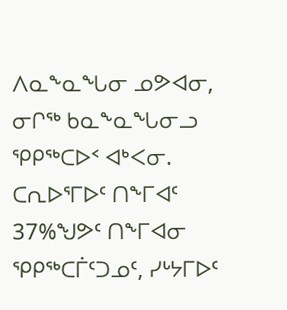ᐱᓇᖕᓇᖓᓂ ᓄᕗᐊᓂ, ᓂᒋᖅ ᑲᓇᖕᓇᖓᓂᓗ ᕿᑭᖅᑕᐅᑉ ᐊᒃᐸᓂ. ᑕᕆᐅᕐᒥᐅᑦ ᑎᖕᒥᐊᑦ 37%ᖑᕗᑦ ᑎᖕᒥᐊᓂ ᕿᑭᖅᑕᒦᑦᑐᓄᑦ, ᓯᒡᔭᒥᐅᑦ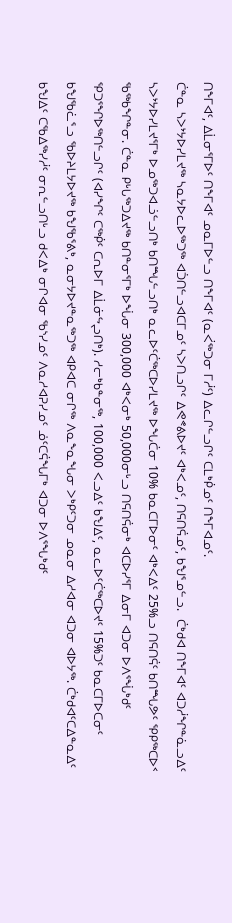ᑎᖕᒥᐊᑦ, ᐃᒫᓂᕐᒥᐅᑦ ᑎᖕᒥᐊᑦ ᓄᓇᒥᐅᓪᓗ ᑎᖕᒥᐊᑦ (ᓇᐹᖅᑐᓂ ᒥᓲᑦ) ᐃᓚᒋᓪᓗᒋᑦ ᑕᒪᒃᑮᓄᑦ ᑎᖕᒥᐊᓄᑦ.
ᑖᓐᓇ ᓴᐳᔾᔭᐅᓯᒪᔪᖅ ᓴᓇᔭᐅᓚᐅᖅᑐᖅ ᐊᑑᑎᓪᓗᐊᑕᒥᓄᑦ ᓴᐳᑎᓗᒋᑦ ᐃᕙᕝᕕᐅᔪᑦ ᐊᒃᐸᓄᑦ, ᑎᕋᑎᕌᓄᑦ, ᑲᖑᕐᓄᓪᓗ.  ᑖᒃᑯᐊ ᑎᖕᒥᐊᑦ ᐊᑐᓲᖏᓐᓈᓗᐃᑦ ᓴᐳᔾᔭᐅᓯᒪᔪᕐᒥᒃ ᐅᓄᖅᑐᐊᓘᓪᓗᑎᒃ ᑲᑎᙵᓪᓗᑎᒃ ᓇᓚᐅᑦᑖᖅᑕᐅᓯᒪᔪᖅ ᐅᖓᑖᓂ 10% ᑲᓇᑕᒥᐅᓂᑦ ᐊᒃᐸᐃᑦ 25%ᓗ ᑎᕋᑎᕌᑦ ᑲᑎᙵᕗᑦ ᕿᑭᖅᑕᐅᑉ ᖃᖅᑲᖏᓐᓂ. ᑖᓐᓇ ᑭᒡᒐᖅᑐᐃᔪᖅ ᑲᑎᓐᓂᕐᒥᒃ ᐅᖔᓂ 300,000 ᐊᒃᐸᓂᒃ 50,000ᓂᒡᓗ ᑎᕋᑎᕌᓂᒃ ᐊᑕᐅᓯᕐᒥ ᐃᓂᒥ ᐊᑐᓂ ᐅᐱᕐᖔᒃᑯᑦ ᕿᑐᕐᖏᐅᖅᑎᓪᓗᒋᑦ (ᐊᓯᖏᑦ ᑕᖅᑮᑦ ᑕᕆᐅᒥ ᐃᒫᓃᖦᖢᑎᒃ). ᓱᓕᒃᑲᓐᓂᖅ, 100,000 ᐸᓗᐃᑦ ᑲᖑᐃᑦ, ᓇᓚᐅᑦᑖᖅᑕᐅᔪᑦ 15%ᑐᑦ ᑲᓇᑕᒥᐅᑕᓂᑦ ᑲᖑᖃᓛᕐᓗ ᖃᐅᔨᒪᔭᐅᔪᖅ ᑲᖑᖃᕐᕕᒃ, ᓇᓂᔭᐅᔪᓐᓇᖅᑐᖅ ᐊᑭᐊᑕ ᓂᒋᖅ ᐱᓇᖕᓇᖓᓂ ᐳᒃᑭᑦᑐᓂ ᓄᓇᓂ ᐃᓱᐊᓂ ᐊᑐᓂ ᐊᐅᔭᖅ. ᑖᒃᑯᐊᑦᑕᐃᓐᓇᐃᑦ ᑲᖑᐃᑦ ᑕᖃᐃᖅᓯᓲᑦ ᓂᕆᓪᓗᑎᒡᓗ ᑯᐸᐃᒃ ᓂᒋᐊᓂ ᖃᔅᓯᓄᑦ ᐱᓇᓱᐊᕈᓯᓄᑦ ᓅᑦᑕᕌᖓᒥᒃ ᐊᑐᓂ ᐅᐱᕐᖓᒃᑯᑦ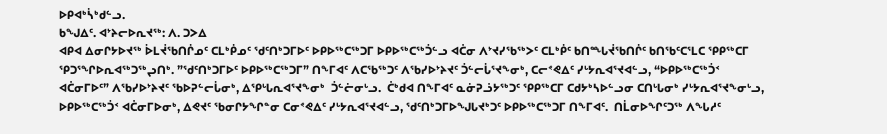ᐅᑭᐊᒃᓵᒃᑯᓪᓗ.
ᑲᖑᐃᑦ. ᐊᔾᔨᓕᐅᕆᔪᖅ: ᐱ. ᑐᐳᐃ
ᐊᑭᐊ ᐃᓂᒋᔭᐅᔪᖅ ᐆᒪᔫᖃᑎᒌᓄᑦ ᑕᒪᒃᑮᓄᑦ ᖁᑦᑎᒃᑐᒥᐅᑦ ᐅᑭᐅᖅᑕᖅᑐᒥ ᐅᑭᐅᖅᑕᖅᑑᓪᓗ ᐊᑖᓂ ᐱᔾᔪᓯᖃᖅᐳᑦ ᑕᒪᒃᑮᑦ ᑲᑎᙵᔫᖃᑎᒌᑦ ᑲᑎᖃᑦᑕᕐᒪᑕ ᕿᑭᖅᑕᒥ ᕿᑐᕐᖏᐅᕆᐊᖅᑐᖅᖢᑎᒃ. ”ᖁᑦᑎᒃᑐᒥᐅᑦ ᐅᑭᐅᖅᑕᖅᑐᒥ” ᑎᖕᒥᐊᑦ ᐱᑕᖃᖅᑐᑦ ᐱᖃᓯᐅᔾᔨᔪᑦ ᑑᓪᓕᒑᕐᔪᖕᓂᒃ, ᑕᓕᕝᕙᐃᑦ ᓯᒡᔭᕆᐊᕐᔪᐊᓪᓗ, “ᐅᑭᐅᖅᑕᖅᑑᑉ ᐊᑖᓂᒥᐅᑦ” ᐱᖃᓯᐅᔾᔨᔪᑦ ᖃᐅᕈᓪᓕᒑᓂᒃ, ᐃᕿᒡᒐᕆᐊᕐᔪᖕᓂᒃ  ᑑᓪᓖᓂᒡᓗ.  ᑖᒃᑯᐊ ᑎᖕᒥᐊᑦ ᓇᓃᕈᓘᔭᖅᑐᑦ ᕿᑭᖅᑕᒥ ᑕᑯᔭᒃᓴᐅᓪᓗᓂ ᑕᑎᒡᒐᓂᒃ ᓯᒡᔭᕆᐊᕐᔪᖕᓂᒡᓗ, ᐅᑭᐅᖅᑕᖅᑑᑉ ᐊᑖᓂᒥᐅᓂᒃ, ᐃᕙᔪᑦ ᖃᓂᒋᔭᖏᓐᓂ ᑕᓂᕝᕙᐃᑦ ᓯᒡᔭᕆᐊᕐᔪᐊᓪᓗ, ᖁᑦᑎᒃᑐᒥᐅᖑᒐᔪᒃᑐᑦ ᐅᑭᐅᖅᑕᖅᑐᒥ ᑎᖕᒥᐊᑦ.  ᑎᒫᓂᐅᖏᑦᑐᖅ ᐱᖓᓱᑦ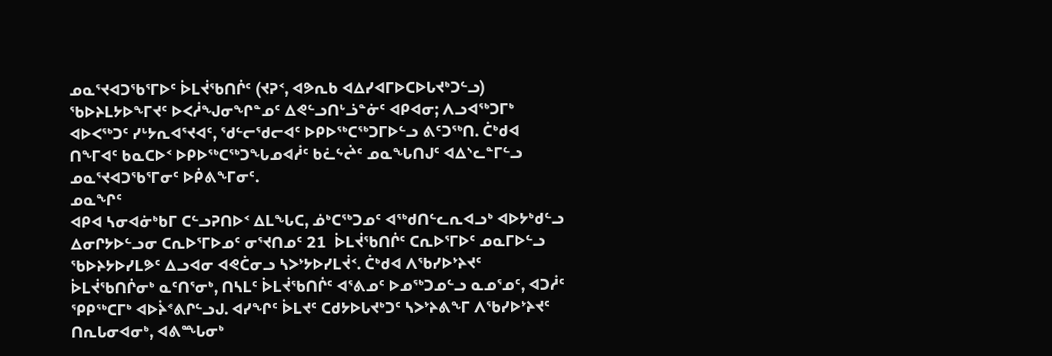ᓄᓇᕐᔪᐊᑐᖃᕐᒥᐅᑦ ᐆᒪᔫᖃᑎᒌᑦ (ᔪᕈᑉ, ᐊᕗᕆᑲ ᐊᐃᓯᐊᒥᐅᑕᐅᒐᔪᒃᑐᓪᓗ) ᖃᐅᔨᒪᔭᐅᖕᒥᔪᑦ ᐅᐸᓲᖑᓂᖏᓐᓄᑦ ᐃᕙᓪᓗᑎᒡᓘᓐᓃᑦ ᐊᑭᐊᓂ; ᐱᓗᐊᖅᑐᒥᒃ ᐊᐅᐸᖅᑐᑦ ᓯᒡᔭᕆᐊᕐᔪᐊᑦ, ᖁᓪᓕᖁᓕᐊᑦ ᐅᑭᐅᖅᑕᖅᑐᒥᐅᓪᓗ ᕕᑦᑐᖅᑎ. ᑖᒃᑯᐊ ᑎᖕᒥᐊᑦ ᑲᓇᑕᐅᑉ ᐅᑭᐅᖅᑕᖅᑐᖓᓄᐊᓲᑦ ᑲᓛᖦᖡᑦ ᓄᓇᖓᑎᒍᑦ ᐊᐃᔅᓚᓐᒥᓪᓗ ᓄᓇᕐᔪᐊᑐᖃᕐᒥᓂᑦ ᐅᑮᕕᖕᒥᓂᑦ.
ᓄᓇᖏᑦ
ᐊᑭᐊ ᓴᓂᐊᓃᒃᑲᒥ ᑕᓪᓗᕈᑎᐅᑉ ᐃᒪᖓᑕ, ᓅᒃᑕᖅᑐᓄᑦ ᐊᖅᑯᑎᓪᓚᕆᐊᓗᒃ ᐊᐅᔭᒃᑯᓪᓗ ᐃᓂᒋᔭᐅᓪᓗᓂ ᑕᕆᐅᕐᒥᐅᓄᑦ ᓂᕐᔪᑎᓄᑦ 21  ᐆᒪᔫᖃᑎᒌᑦ ᑕᕆᐅᕐᒥᐅᑦ ᓄᓇᒥᐅᓪᓗ ᖃᐅᔨᔭᐅᓯᒪᕗᑦ ᐃᓗᐊᓂ ᐊᕙᑖᓂᓗ ᓴᐳᔾᔭᐅᓯᒪᔫᑉ. ᑖᒃᑯᐊ ᐱᖃᓯᐅᔾᔨᔪᑦ ᐆᒪᔫᖃᑎᒌᓂᒃ ᓇᑦᑎᕐᓂᒃ, ᑎᓴᒪᑦ ᐆᒪᔫᖃᑎᒌᑦ ᐊᕐᕕᓄᑦ ᐅᓄᖅᑐᓄᓪᓗ ᓇᓄᕐᓄᑦ, ᐊᑐᓲᑦ ᕿᑭᖅᑕᒥᒃ ᐊᐅᔩᕝᕕᒋᓪᓗᒍ. ᐊᓯᖏᑦ ᐆᒪᔪᑦ ᑕᑯᔭᐅᒐᔪᒃᑐᑦ ᓴᐳᔾᔨᕕᖕᒥ ᐱᖃᓯᐅᔾᔨᔪᑦ ᑎᕆᒐᓂᐊᓂᒃ, ᐊᕕᙵᓂᒃ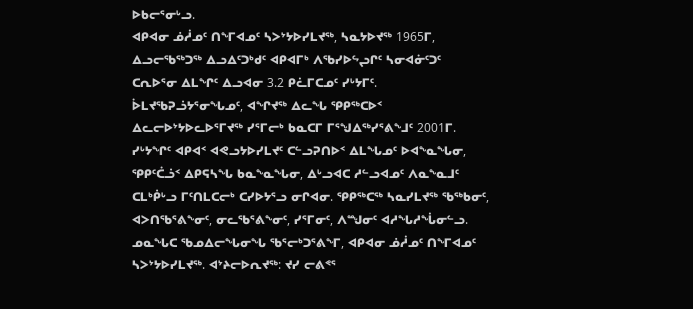ᐅᑲᓕᕐᓂᒡᓗ.
ᐊᑭᐊᓂ ᓅᓲᓄᑦ ᑎᖕᒥᐊᓄᑦ ᓴᐳᔾᔭᐅᓯᒪᔪᖅ, ᓴᓇᔭᐅᔪᖅ 1965ᒥ, ᐃᓗᓕᖃᖅᑐᖅ ᐃᓗᐃᑦᑐᒃᑯᑦ ᐊᑭᐊᒥᒃ ᐱᖃᓯᐅᖦᖢᒋᑦ ᓴᓂᐊᓃᑦᑐᑦ ᑕᕆᐅᕐᓂ ᐃᒪᖏᑦ ᐃᓗᐊᓂ 3.2 ᑭᓛᒥᑕᓄᑦ ᓯᒡᔭᒥᑦ. ᐆᒪᔪᖃᕈᓘᔭᕐᓂᖓᓄᑦ, ᐊᖏᔪᖅ ᐃᓚᖓ ᕿᑭᖅᑕᐅᑉ ᐃᓚᓕᐅᔾᔭᐅᓚᐅᕐᒥᔪᖅ ᓯᕐᒥᓕᒃ ᑲᓇᑕᒥ ᒥᕐᖑᐃᖅᓯᕐᕕᖕᒧᑦ 2001ᒥ.
ᓯᒡᔭᖏᑦ ᐊᑭᐊᑉ ᐊᕙᓗᔭᐅᓯᒪᔪᑦ ᑕᓪᓗᕈᑎᐅᑉ ᐃᒪᖓᓄᑦ ᐅᐊᖕᓇᖓᓂ, ᕿᑭᑦᑖᓘᑉ ᐃᑭᕋᓴᖓ ᑲᓇᖕᓇᖓᓂ, ᐃᒡᓗᐊᑕ ᓱᓪᓗᐊᓄᑦ ᐱᓇᖕᓇᒧᑦ ᑕᒪᒃᑮᒡᓗ ᒥᑦᑎᒪᑕᓕᒃ ᑕᓯᐅᔭᕐᓗ ᓂᒋᐊᓂ. ᕿᑭᖅᑕᖅ ᓴᓇᓯᒪᔪᖅ ᖃᖅᑲᓂᑦ, ᐊᐳᑎᖃᕐᕕᖕᓂᑦ, ᓂᓚᖃᕐᕕᖕᓂᑦ, ᓯᕐᒥᓂᑦ, ᐱᙳᓂᑦ ᐊᓱᖓᓱᖔᓂᓪᓗ.
ᓄᓇᖓᑕ ᖃᓄᐃᓕᖓᓂᖓ ᖃᕐᓕᒃᑐᕐᕕᖕᒥ, ᐊᑭᐊᓂ ᓅᓲᓄᑦ ᑎᖕᒥᐊᓄᑦ ᓴᐳᔾᔭᐅᓯᒪᔪᖅ. ᐊᔾᔨᓕᐅᕆᔪᖅ: ᔪᓯ ᓕᕕᕝᕐ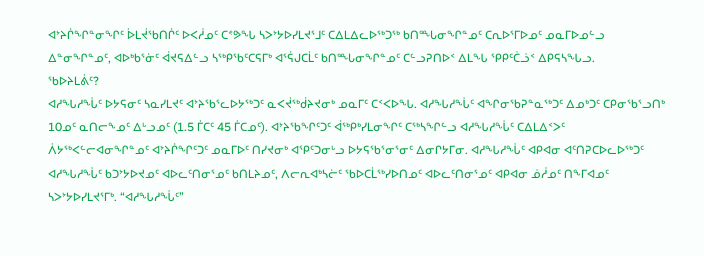ᐊᔾᔨᒌᖏᓐᓂᖏᑦ ᐆᒪᔫᖃᑎᒌᑦ ᐅᐸᓲᓄᑦ ᑕᕝᕗᖓ ᓴᐳᔾᔭᐅᓯᒪᔪᕐᒧᑦ ᑕᐃᒪᐃᓚᐅᖅᑐᖅ ᑲᑎᙵᓂᖏᓐᓄᑦ ᑕᕆᐅᕐᒥᐅᓄᑦ ᓄᓇᒥᐅᓄᓪᓗ ᐃᓐᓂᖏᓐᓄᑦ, ᐊᐅᒃᑲᕐᓃᑦ ᐋᔪᕋᐃᓪᓗ ᓴᖅᑭᖃᑦᑕᕋᒥᒃ ᐊᕐᕌᒍᑕᒫᑦ ᑲᑎᙵᓂᖏᓐᓄᑦ ᑕᓪᓗᕈᑎᐅᑉ ᐃᒪᖓ ᕿᑭᑦᑖᓘᑉ ᐃᑭᕋᓴᖓᓗ.
ᖃᐅᔨᒪᕖᑦ?
ᐊᓱᖓᓱᖔᑦ ᐅᔭᕋᓂᑦ ᓴᓇᓯᒪᔪᑦ ᐊᔾᔨᖃᕐᓚᐅᔭᖅᑐᑦ ᓇᐸᔫᖅᑰᔨᔪᓂᒃ ᓄᓇᒥᑦ ᑕᑉᐸᐅᖓ. ᐊᓱᖓᓱᖔᑦ ᐊᖏᓂᖃᕈᓐᓇᖅᑐᑦ ᐃᓄᒃᑐᑦ ᑕᑭᓂᖃᕐᓗᑎᒃ 10ᓄᑦ ᓇᑎᓕᖕᓄᑦ ᐃᒡᓗᓄᑦ (1.5 ᒦᑕᑦ 45 ᒦᑕᓄᑦ). ᐊᔾᔨᖃᖏᑦᑐᑦ ᐋᖅᑭᒃᓯᒪᓂᖏᑦ ᑕᖅᓴᖏᓪᓗ ᐊᓱᖓᓱᖔᑦ ᑕᐃᒪᐃᑉᐳᑦ ᐲᔭᖅᐸᓪᓕᐊᓂᖏᓐᓄᑦ ᐊᔾᔨᒌᖏᑦᑐᑦ ᓄᓇᒥᐅᑦ ᑎᓯᔪᓂᒃ ᐊᕿᑦᑐᓂᒡᓗ ᐅᔭᕋᖃᕐᓂᕐᓂᑦ ᐃᓂᒋᔭᒥᓂ. ᐊᓱᖓᓱᖔᑦ ᐊᑭᐊᓂ ᐊᑦᑎᕈᑕᐅᓚᐅᖅᑐᑦ ᐊᓱᖓᓱᖔᑦ ᑲᑐᔾᔭᐅᔪᓄᑦ ᐊᐅᓚᑦᑎᓂᕐᓄᑦ ᑲᑎᒪᔨᓄᑦ, ᐱᓕᕆᐊᒃᓴᓖᑦ ᖃᐅᑕᒫᖅᓯᐅᑎᓄᑦ ᐊᐅᓚᑦᑎᓂᕐᓄᑦ ᐊᑭᐊᓂ ᓅᓲᓄᑦ ᑎᖕᒥᐊᓄᑦ ᓴᐳᔾᔭᐅᓯᒪᔪᕐᒥᒃ. “ᐊᓱᖓᓱᖔᑦ”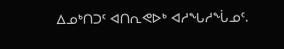ᐃᓄᒃᑎᑐᑦ ᐊᑎᕆᕙᐅᒃ ᐊᓱᖓᓱᖔᓄᑦ.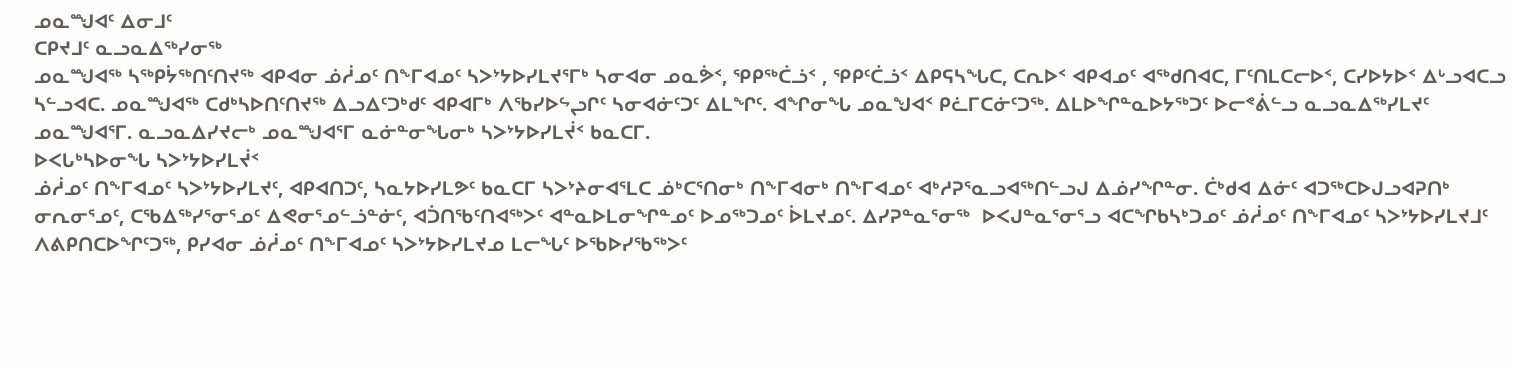ᓄᓇᙳᐊᑦ ᐃᓂᒧᑦ
ᑕᑭᔪᒧᑦ ᓇᓗᓇᐃᖅᓯᓂᖅ
ᓄᓇᙳᐊᖅ ᓴᖅᑭᔮᖅᑎᑦᑎᔪᖅ ᐊᑭᐊᓂ ᓅᓲᓄᑦ ᑎᖕᒥᐊᓄᑦ ᓴᐳᔾᔭᐅᓯᒪᔪᕐᒥᒃ ᓴᓂᐊᓂ ᓄᓇᕘᑉ, ᕿᑭᖅᑖᓘᑉ , ᕿᑭᑦᑖᓘᑉ ᐃᑭᕋᓴᖓᑕ, ᑕᕆᐅᑉ ᐊᑭᐊᓄᑦ ᐊᖅᑯᑎᐊᑕ, ᒥᑦᑎᒪᑕᓕᐅᑉ, ᑕᓯᐅᔭᐅᑉ ᐃᒡᓗᐊᑕᓗ ᓴᓪᓗᐊᑕ. ᓄᓇᙳᐊᖅ ᑕᑯᒃᓴᐅᑎᑦᑎᔪᖅ ᐃᓗᐃᑦᑐᒃᑯᑦ ᐊᑭᐊᒥᒃ ᐱᖃᓯᐅᖦᖢᒋᑦ ᓴᓂᐊᓃᑦᑐᑦ ᐃᒪᖏᑦ. ᐊᖏᓂᖓ ᓄᓇᖑᐊᑉ ᑭᓛᒥᑕᓃᑦᑐᖅ. ᐃᒪᐅᖏᓐᓇᐅᔭᖅᑐᑦ ᐅᓕᕝᕖᓪᓗ ᓇᓗᓇᐃᖅᓯᒪᔪᑦ ᓄᓇᙳᐊᕐᒥ. ᓇᓗᓇᐃᓯᔪᓕᒃ ᓄᓇᙳᐊᕐᒥ ᓇᓃᓐᓂᖓᓂᒃ ᓴᐳᔾᔭᐅᓯᒪᔫᑉ ᑲᓇᑕᒥ.
ᐅᐸᒐᒃᓴᐅᓂᖓ ᓴᐳᔾᔭᐅᓯᒪᔫᑉ
ᓅᓲᓄᑦ ᑎᖕᒥᐊᓄᑦ ᓴᐳᔾᔭᐅᓯᒪᔪᑦ, ᐊᑭᐊᑎᑐᑦ, ᓴᓇᔭᐅᓯᒪᕗᑦ ᑲᓇᑕᒥ ᓴᐳᔾᔨᓂᐊᕐᒪᑕ ᓅᒃᑕᕐᑎᓂᒃ ᑎᖕᒥᐊᓂᒃ ᑎᖕᒥᐊᓄᑦ ᐊᒃᓱᕈᕐᓇᓗᐊᖅᑎᓪᓗᒍ ᐃᓅᓯᖏᓐᓂ. ᑖᒃᑯᐊ ᐃᓃᑦ ᐊᑐᖅᑕᐅᒍᓗᐊᕈᑎᒃ ᓂᕆᓂᕐᓄᑦ, ᑕᖃᐃᖅᓯᕐᓂᕐᓄᑦ ᐃᕙᓂᕐᓄᓪᓘᓐᓃᑦ, ᐊᑑᑎᖃᑦᑎᐊᖅᐳᑦ ᐊᓐᓇᐅᒪᓂᖏᓐᓄᑦ ᐅᓄᖅᑐᓄᑦ ᐆᒪᔪᓄᑦ. ᐃᓯᕈᓐᓇᕐᓂᖅ  ᐅᐸᒍᓐᓇᕐᓂᕐᓗ ᐊᑕᖏᑲᓴᒃᑐᓄᑦ ᓅᓲᓄᑦ ᑎᖕᒥᐊᓄᑦ ᓴᐳᔾᔭᐅᓯᒪᔪᒧᑦ ᐱᕕᑭᑎᑕᐅᖏᑦᑐᖅ, ᑭᓯᐊᓂ ᓅᓲᓄᑦ ᑎᖕᒥᐊᓄᑦ ᓴᐳᔾᔭᐅᓯᒪᔪᓄ ᒪᓕᖓᑦ ᐅᖃᐅᓯᖃᖅᐳᑦ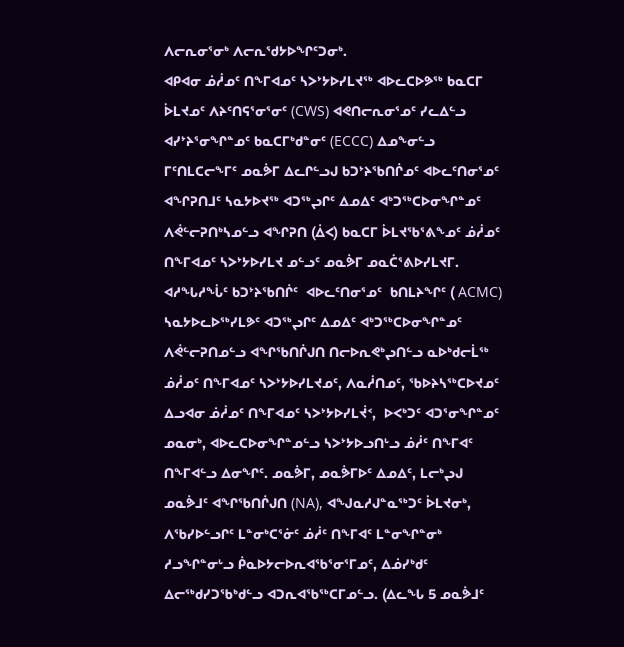ᐱᓕᕆᓂᕐᓂᒃ ᐱᓕᕆᖁᔭᐅᖏᑦᑐᓂᒃ.
ᐊᑭᐊᓂ ᓅᓲᓄᑦ ᑎᖕᒥᐊᓄᑦ ᓴᐳᔾᔭᐅᓯᒪᔪᖅ ᐊᐅᓚᑕᐅᕗᖅ ᑲᓇᑕᒥ ᐆᒪᔪᓄᑦ ᐱᔨᑦᑎᕋᕐᓂᕐᓂᑦ (CWS) ᐊᕙᑎᓕᕆᓂᕐᓄᑦ ᓯᓚᐃᓪᓗ ᐊᓯᔾᔨᕐᓂᖏᓐᓄᑦ ᑲᓇᑕᒥᒃᑯᓐᓂᑦ (ECCC) ᐃᓄᖕᓂᓪᓗ ᒥᑦᑎᒪᑕᓕᖕᒥᑦ ᓄᓇᕘᒥ ᐃᓚᒋᓪᓗᒍ ᑲᑐᔾᔨᖃᑎᒌᓄᑦ ᐊᐅᓚᑦᑎᓂᕐᓄᑦ ᐊᖏᕈᑎᒧᑦ ᓴᓇᔭᐅᔪᖅ ᐊᑐᖅᖢᒋᑦ ᐃᓄᐃᑦ ᐊᒃᑐᖅᑕᐅᓂᖏᓐᓄᑦ ᐱᕚᓪᓕᕈᑎᒃᓴᓄᓪᓗ ᐊᖏᕈᑎ (ᐄᐸ) ᑲᓇᑕᒥ ᐆᒪᔪᖃᕐᕕᖕᓄᑦ ᓅᓲᓄᑦ ᑎᖕᒥᐊᓄᑦ ᓴᐳᔾᔭᐅᓯᒪᔪ ᓄᓪᓗᑦ ᓄᓇᕘᒥ ᓄᓇᑖᕐᕕᐅᓯᒪᔪᒥ. ᐊᓱᖓᓱᖔᑦ ᑲᑐᔾᔨᖃᑎᒌᑦ  ᐊᐅᓚᑦᑎᓂᕐᓄᑦ  ᑲᑎᒪᔨᖏᑦ ( ACMC) ᓴᓇᔭᐅᓚᐅᖅᓯᒪᕗᑦ ᐊᑐᖅᖢᒋᑦ ᐃᓄᐃᑦ ᐊᒃᑐᖅᑕᐅᓂᖏᓐᓄᑦ ᐱᕚᓪᓕᕈᑎᓄᓪᓗ ᐊᖏᖃᑎᒌᒍᑎ ᑎᓕᐅᕆᕙᒃᖢᑎᓪᓗ ᓇᐅᒃᑯᓕᒫᖅ ᓅᓲᓄᑦ ᑎᖕᒥᐊᓄᑦ ᓴᐳᔾᔭᐅᓯᒪᔪᓄᑦ, ᐱᓇᓲᑎᓄᑦ, ᖃᐅᔨᓴᖅᑕᐅᔪᓄᑦ ᐃᓗᐊᓂ ᓅᓲᓄᑦ ᑎᖕᒥᐊᓄᑦ ᓴᐳᔾᔭᐅᓯᒪᔫᑉ,  ᐅᐸᒃᑐᑦ ᐊᑐᕐᓂᖏᓐᓄᑦ ᓄᓇᓂᒃ, ᐊᐅᓚᑕᐅᓂᖏᓐᓄᓪᓗ ᓴᐳᔾᔭᐅᓗᑎᒡᓗ ᓅᓲᑦ ᑎᖕᒥᐊᑦ ᑎᖕᒥᐊᓪᓗ ᐃᓂᖏᑦ. ᓄᓇᕘᒥ, ᓄᓇᕘᒥᐅᑦ ᐃᓄᐃᑦ, ᒪᓕᒃᖢᒍ ᓄᓇᕘᒧᑦ ᐊᖏᖃᑎᒌᒍᑎ (NA), ᐊᖑᓇᓱᒍᓐᓇᖅᑐᑦ ᐆᒪᔪᓂᒃ, ᐱᖃᓯᐅᓪᓗᒋᑦ ᒪᓐᓂᒃᑕᕐᓃᑦ ᓅᓲᑦ ᑎᖕᒥᐊᑦ ᒪᓐᓂᖏᓐᓂᒃ ᓱᓗᖏᓐᓂᒡᓗ ᑮᓇᐅᔭᓕᐅᕆᐊᖃᕐᓂᕐᒥᓄᑦ, ᐃᓅᓯᒃᑯᑦ ᐃᓕᖅᑯᓯᑐᖃᒃᑯᓪᓗ ᐊᑐᕆᐊᖃᖅᑕᒥᓄᓪᓗ. (ᐃᓚᖓ 5 ᓄᓇᕘᒧᑦ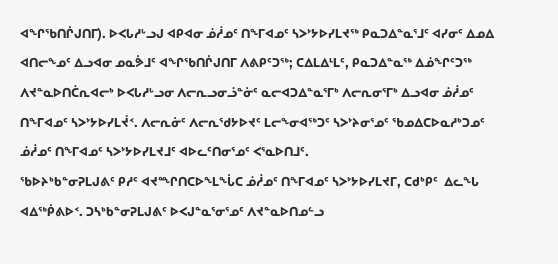ᐊᖏᖃᑎᒌᒍᑎᒥ). ᐅᐸᒐᓱᒡᓗᒍ ᐊᑭᐊᓂ ᓅᓲᓄᑦ ᑎᖕᒥᐊᓄᑦ ᓴᐳᔾᔭᐅᓯᒪᔪᖅ ᑭᓇᑐᐃᓐᓇᕐᒧᑦ ᐊᓯᓂᑦ ᐃᓄᐃ ᐊᑎᓕᖕᓄᑦ ᐃᓗᐊᓂ ᓄᓇᕘᒧᑦ ᐊᖏᖃᑎᒌᒍᑎᒥ ᐱᕕᑭᑦᑐᖅ; ᑕᐃᒪᐃᒻᒪᑦ, ᑭᓇᑐᐃᓐᓇᖅ ᐃᓅᖏᑦᑐᖅ ᐱᔪᓐᓇᐅᑎᑖᕆᐊᓕᒃ ᐅᐸᒐᓱᒡᓗᓂ ᐱᓕᕆᓗᓂᓘᓐᓃᑦ ᓇᓕᐊᑐᐃᓐᓇᕐᒥᒃ ᐱᓕᕆᓂᕐᒥᒃ ᐃᓗᐊᓂ ᓅᓲᓄᑦ ᑎᖕᒥᐊᓄᑦ ᓴᐳᔾᔭᐅᓯᒪᔫᑉ. ᐱᓕᕆᓃᑦ ᐱᓕᕆᖁᔭᐅᔪᑦ ᒪᓕᖕᓂᐊᖅᑐᑦ ᓴᐳᔾᔨᓂᕐᓄᑦ ᖃᓄᐃᑕᐅᓇᓱᒃᑐᓄᑦ ᓅᓲᓄᑦ ᑎᖕᒥᐊᓄᑦ ᓴᐳᔾᔭᐅᓯᒪᔪᒧᑦ ᐊᐅᓚᑦᑎᓂᕐᓄᑦ ᐸᕐᓇᐅᑎᒧᑦ.
ᖃᐅᔨᒃᑲᓐᓂᕈᒪᒍᕕᑦ ᑭᓱᑦ ᐊᔪᙱᑎᑕᐅᖕᒪᖔᑕ ᓅᓲᓄᑦ ᑎᖕᒥᐊᓄᑦ ᓴᐳᔾᔭᐅᓯᒪᔪᒥ, ᑕᑯᒃᑭᑦ  ᐃᓚᖓ ᐊᐃᖅᑮᕕᐅᑉ. ᑐᓴᒃᑲᓐᓂᕈᒪᒍᕕᑦ ᐅᐸᒍᓐᓇᕐᓂᕐᓄᑦ ᐱᔪᓐᓇᐅᑎᓄᓪᓗ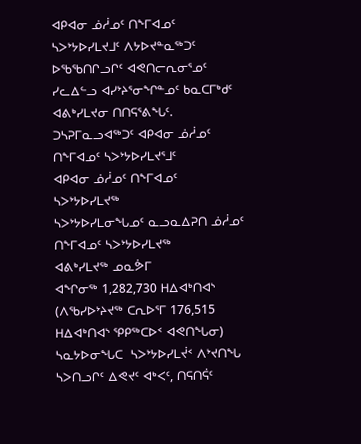ᐊᑭᐊᓂ ᓅᓲᓄᑦ ᑎᖕᒥᐊᓄᑦ ᓴᐳᔾᔭᐅᓯᒪᔪᒧᑦ ᐱᔭᐅᔪᓐᓇᖅᑐᑦ ᐅᖃᖃᑎᒋᓗᒋᑦ ᐊᕙᑎᓕᕆᓂᕐᓄᑦ ᓯᓚᐃᓪᓗ ᐊᓯᔾᔨᕐᓂᖏᓐᓄᑦ ᑲᓇᑕᒥᒃᑯᑦ ᐊᕕᒃᓯᒪᔪᓂ ᑎᑎᕋᕐᕕᖓᑦ.
ᑐᓴᕈᒥᓇᓗᐊᖅᑐᑦ ᐊᑭᐊᓂ ᓅᓲᓄᑦ ᑎᖕᒥᐊᓄᑦ ᓴᐳᔾᔭᐅᓯᒪᔪᕐᒧᑦ
ᐊᑭᐊᓂ ᓅᓲᓄᑦ ᑎᖕᒥᐊᓄᑦ ᓴᐳᔾᔭᐅᓯᒪᔪᖅ
ᓴᐳᔾᔭᐅᓯᒪᓂᖓᓄᑦ ᓇᓗᓇᐃᕈᑎ ᓅᓲᓄᑦ ᑎᖕᒥᐊᓄᑦ ᓴᐳᔾᔭᐅᓯᒪᔪᖅ
ᐊᕕᒃᓯᒪᔪᖅ ᓄᓇᕘᒥ
ᐊᖏᓂᖅ 1,282,730 ᕼᐃᐊᒃᑎᐊᔅ (ᐱᖃᓯᐅᔾᔨᔪᖅ ᑕᕆᐅᕐᒥ 176,515 ᕼᐃᐊᒃᑎᐊᔅ ᕿᑭᖅᑕᐅᑉ ᐊᕙᑎᖓᓂ)
ᓴᓇᔭᐅᓂᖓᑕ  ᓴᐳᔾᔭᐅᓯᒪᔫᑉ ᐱᔾᔪᑎᖓ ᓴᐳᑎᓗᒋᑦ ᐃᕙᔪᑦ ᐊᒃᐸᑦ, ᑎᕋᑎᕌᑦ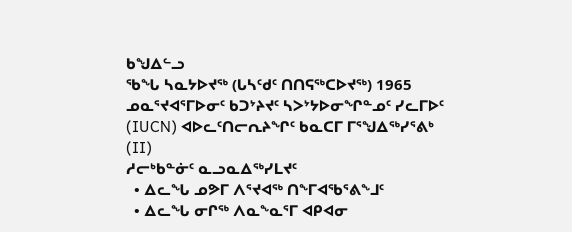ᑲᖑᐃᓪᓗ
ᖃᖓ ᓴᓇᔭᐅᔪᖅ (ᒐᓴᑦᑯᑦ ᑎᑎᕋᖅᑕᐅᔪᖅ) 1965
ᓄᓇᕐᔪᐊᕐᒥᐅᓂᑦ ᑲᑐᔾᔨᔪᑦ ᓴᐳᔾᔭᐅᓂᖏᓐᓄᑦ ᓯᓚᒥᐅᑦ (IUCN) ᐊᐅᓚᑦᑎᓕᕆᔨᖏᑦ ᑲᓇᑕᒥ ᒥᕐᖑᐃᖅᓯᕐᕕᒃ (II)
ᓱᓕᒃᑲᓐᓃᑦ ᓇᓗᓇᐃᖅᓯᒪᔪᑦ
  • ᐃᓚᖓ ᓄᕗᒥ ᐱᕐᔪᐊᖅ ᑎᖕᒥᐊᖃᕐᕕᖕᒧᑦ
  • ᐃᓚᖓ ᓂᒋᖅ ᐱᓇᖕᓇᕐᒥ ᐊᑭᐊᓂ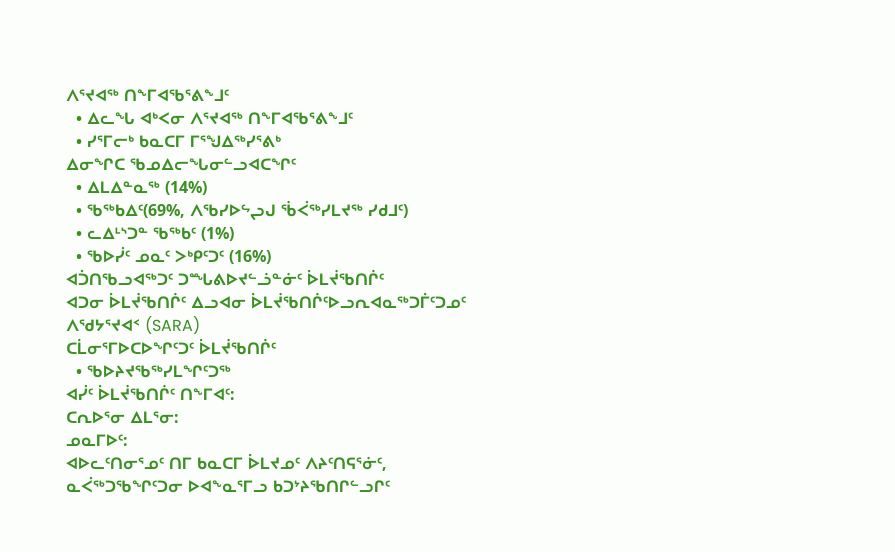ᐱᕐᔪᐊᖅ ᑎᖕᒥᐊᖃᕐᕕᖕᒧᑦ
  • ᐃᓚᖓ ᐊᒃᐸᓂ ᐱᕐᔪᐊᖅ ᑎᖕᒥᐊᖃᕐᕕᖕᒧᑦ
  • ᓯᕐᒥᓕᒃ ᑲᓇᑕᒥ ᒥᕐᖑᐃᖅᓯᕐᕕᒃ
ᐃᓂᖏᑕ ᖃᓄᐃᓕᖓᓂᓪᓗᐊᑕᖏᑦ
  • ᐃᒪᐃᓐᓇᖅ (14%)
  • ᖃᖅᑲᐃᑦ(69%, ᐱᖃᓯᐅᖦᖢᒍ ᖄᐹᖅᓯᒪᔪᖅ ᓯᑯᒧᑦ)
  • ᓚᐃᒻᔅᑐᓐ ᖃᖅᑲᑦ (1%)
  • ᖃᐅᓰᑦ ᓄᓇᑦ ᐳᒃᑭᑦᑐᑦ (16%)
ᐊᑑᑎᖃᓗᐊᖅᑐᑦ ᑐᙵᕕᐅᔪᓪᓘᓐᓃᑦ ᐆᒪᔫᖃᑎᒌᑦ
ᐊᑐᓂ ᐆᒪᔫᖃᑎᒌᑦ ᐃᓗᐊᓂ ᐆᒪᔫᖃᑎᒌᑦᐅᓗᕆᐊᓇᖅᑐᒦᑦᑐᓄᑦ ᐱᖁᔭᕐᔪᐊᑉ (SARA)
ᑕᒫᓂᕐᒥᐅᑕᐅᖏᑦᑐᑦ ᐆᒪᔫᖃᑎᒌᑦ
  • ᖃᐅᔨᔪᖃᖅᓯᒪᖏᑦᑐᖅ
ᐊᓰᑦ ᐆᒪᔫᖃᑎᒌᑦ ᑎᖕᒥᐊᑦ:
ᑕᕆᐅᕐᓂ ᐃᒪᕐᓂ:
ᓄᓇᒥᐅᑦ:
ᐊᐅᓚᑦᑎᓂᕐᓄᑦ ᑎᒥ ᑲᓇᑕᒥ ᐆᒪᔪᓄᑦ ᐱᔨᑦᑎᕋᕐᓃᑦ, ᓇᐹᖅᑐᖃᖏᑦᑐᓂ ᐅᐊᖕᓇᕐᒥᓗ ᑲᑐᔾᔨᖃᑎᒋᓪᓗᒋᑦ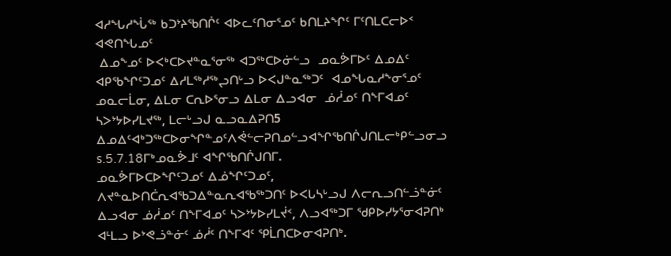ᐊᓱᖓᓱᖔᖅ ᑲᑐᔾᔨᖃᑎᒌᑦ ᐊᐅᓚᑦᑎᓂᕐᓄᑦ ᑲᑎᒪᔨᖏᑦ ᒥᑦᑎᒪᑕᓕᐅᑉ ᐊᕙᑎᖓᓄᑦ
 ᐃᓄᖕᓄᑦ ᐅᐸᒃᑕᐅᔪᓐᓇᕐᓂᖅ ᐊᑐᖅᑕᐅᓃᓪᓗ  ᓄᓇᕘᒥᐅᑦ ᐃᓄᐃᑦ ᐊᑭᖃᖏᑦᑐᓄᑦ ᐃᓱᒪᖅᓱᖅᖢᑎᒡᓗ ᐅᐸᒍᓐᓇᖅᑐᑦ  ᐊᓄᖓᓇᓱᖕᓂᕐᓄᑦ ᓄᓇᓕᒫᓂ, ᐃᒪᓂ ᑕᕆᐅᕐᓂᓗ ᐃᒪᓂ ᐃᓗᐊᓂ  ᓅᓲᓄᑦ ᑎᖕᒥᐊᓄᑦ ᓴᐳᔾᔭᐅᓯᒪᔪᖅ, ᒪᓕᒡᓗᒍ ᓇᓗᓇᐃᕈᑎ5  ᐃᓄᐃᑦᐊᒃᑐᖅᑕᐅᓂᖏᓐᓄᑦᐱᕚᓪᓕᕈᑎᓄᓪᓗᐊᖏᖃᑎᒌᒍᑎᒪᓕᒃᑭᓪᓗᓂᓗ s.5.7.18ᒥᒃᓄᓇᕘᒧᑦ ᐊᖏᖃᑎᒌᒍᑎᒥ.
ᓄᓇᕘᒥᐅᑕᐅᖏᑦᑐᓄᑦ ᐃᓅᖏᑦᑐᓄᑦ, ᐱᔪᓐᓇᐅᑎᑖᕆᐊᖃᑐᐃᓐᓇᕆᐊᖃᖅᑐᑎᑦ ᐅᐸᒐᓴᒡᓗᒍ ᐱᓕᕆᓗᑎᓪᓘᓐᓃᑦ ᐃᓗᐊᓂ ᓅᓲᓄᑦ ᑎᖕᒥᐊᓄᑦ ᓴᐳᔾᔭᐅᓯᒪᔫᑉ, ᐱᓗᐊᖅᑐᒥ ᖁᑭᐅᓯᔭᕐᓂᐊᕈᑎᒃ ᐊᒻᒪᓗ ᐅᔾᕙᓘᓐᓃᑦ ᓅᓲᑦ ᑎᖕᒥᐊᑦ ᕿᒫᑎᑕᐅᓂᐊᕈᑎᒃ.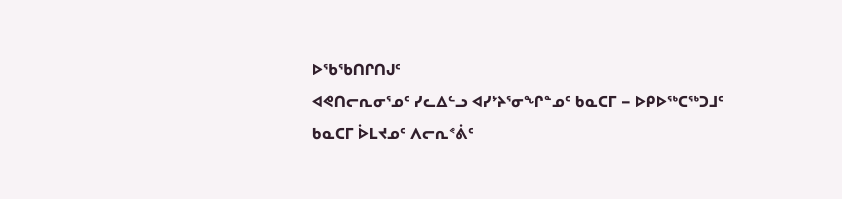ᐅᖃᖃᑎᒋᑎᒍᑦ
ᐊᕙᑎᓕᕆᓂᕐᓄᑦ ᓯᓚᐃᓪᓗ ᐊᓯᔾᔨᕐᓂᖏᓐᓄᑦ ᑲᓇᑕᒥ − ᐅᑭᐅᖅᑕᖅᑐᒧᑦ
ᑲᓇᑕᒥ ᐆᒪᔪᓄᑦ ᐱᓕᕆᕝᕖᑦ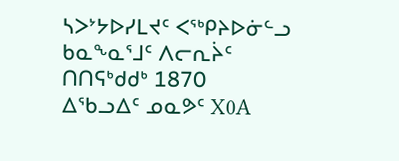ᓴᐳᔾᔭᐅᓯᒪᔪᑦ ᐸᖅᑭᔨᐅᓃᓪᓗ
ᑲᓇᖕᓇᕐᒧᑦ ᐱᓕᕆᔩᑦ
ᑎᑎᕋᒃᑯᑯᒃ 1870
ᐃᖃᓗᐃᑦ ᓄᓇᕗᑦ X0A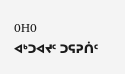0H0
ᐊᒃᑐᐊᔪᑦ ᑐᕋᕈᑏᑦ